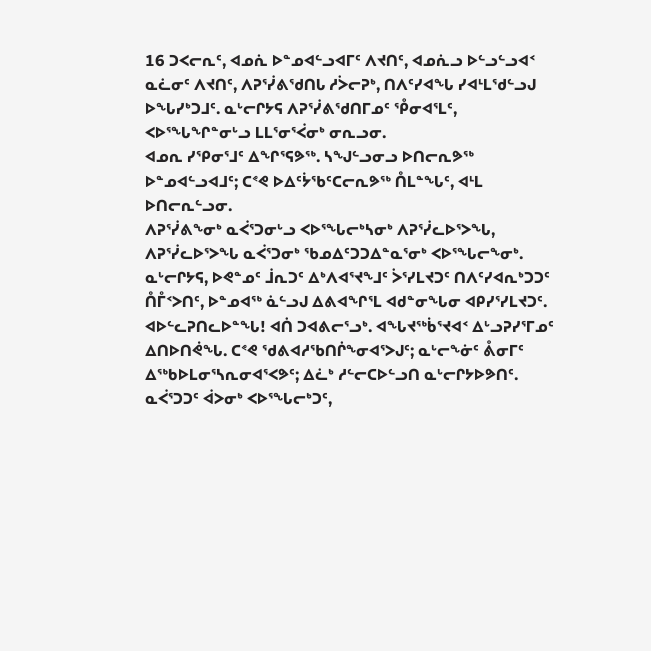16 ᑐᐸᓕᕆᑦ, ᐊᓄᕇ ᐅᓐᓄᐊᓪᓗᐊᒥᑦ ᐱᔪᑎᑦ, ᐊᓄᕇᓗ ᐅᓪᓗᓪᓗᐊᑉ ᓇᓛᓂᑦ ᐱᔪᑎᑦ, ᐱᕈᕐᓰᕕᖁᑎᒐ ᓱᐴᓕᕈᒃ, ᑎᐱᑦᓯᐊᖓ ᓯᐊᒻᒪᖁᓪᓗᒍ ᐅᖓᓯᒃᑐᒧᑦ. ᓇᒡᓕᒋᔭᕋ ᐱᕈᕐᓰᕕᖁᑎᒥᓄᑦ ᕾᓂᐊᕐᒪᑦ, ᐸᐅᕐᖓᖏᓐᓂᒡᓗ ᒪᒪᕐᓂᕐᐹᓂᒃ ᓂᕆᓗᓂ.
ᐊᓄᕆ ᓯᕿᓂᕐᒧᑦ ᐃᖏᕐᕋᕗᖅ. ᓴᖑᓪᓗᓂᓗ ᐅᑎᓕᕆᕗᖅ ᐅᓐᓄᐊᓪᓗᐊᒧᑦ; ᑕᕝᕙ ᐅᐃᑦᔮᖃᑦᑕᓕᕆᕗᖅ ᑍᒪᓐᖓᑦ, ᐊᒻᒪ ᐅᑎᓕᕆᓪᓗᓂ.
ᐱᕈᕐᓰᕕᖕᓂᒃ ᓇᐹᕐᑐᓂᒡᓗ ᐸᐅᕐᖓᓕᒃᓴᓂᒃ ᐱᕈᕐᓰᓚᐅᕐᐳᖓ, ᐱᕈᕐᓰᓚᐅᕐᐳᖓ ᓇᐹᕐᑐᓂᒃ ᖃᓄᐃᑦᑐᑐᐃᓐᓇᕐᓂᒃ ᐸᐅᕐᖓᓕᖕᓂᒃ.
ᓇᒡᓕᒋᔭᕋ, ᐅᕙᓐᓄᑦ ᒨᕆᑐᑦ ᐃᒃᐱᐊᕐᔪᖕᒧᑦ ᐴᕐᓯᒪᔪᑐᑦ ᑎᐱᑦᓯᐊᕆᒃᑐᑐᑦ ᑍᒤᑉᐳᑎᑦ, ᐅᓐᓄᐊᖅ ᓈᓪᓗᒍ ᐃᕕᐊᖏᕐᒪ ᐊᑯᓐᓂᖓᓂ ᐊᑭᓯᕐᓯᒪᔪᑐᑦ.
ᐊᐅᓪᓚᕈᑎᓚᐅᓐᖓ! ᐊᑏ ᑐᐊᕕᓕᕐᓗᒃ. ᐊᖓᔪᖅᑳᕐᔪᐊᑉ ᐃᒡᓗᕈᓯᕐᒥᓄᑦ ᐃᑎᐅᑎᕚᖓ. ᑕᕝᕙ ᖁᕕᐊᓱᖃᑎᒌᖕᓂᐊᕐᐳᒍᑦ; ᓇᒡᓕᖕᓃᑦ ᕔᓂᒥᑦ ᐃᖅᑲᐅᒪᓂᕐᓴᕆᓂᐊᕐᐸᕗᑦ; ᐃᓛᒃ ᓱᓪᓕᑕᐅᓪᓗᑎ ᓇᒡᓕᒋᔭᐅᕗᑎᑦ.
ᓇᐹᕐᑐᑐᑦ ᐋᐳᓂᒃ ᐸᐅᕐᖓᓕᒃᑐᑦ,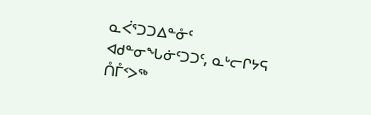ᓇᐹᕐᑐᑐᐃᓐᓁᑦ ᐊᑯᓐᓂᖓᓃᑦᑐᑐᑦ, ᓇᒡᓕᒋᔭᕋ ᑍᒤᑉᐳᖅ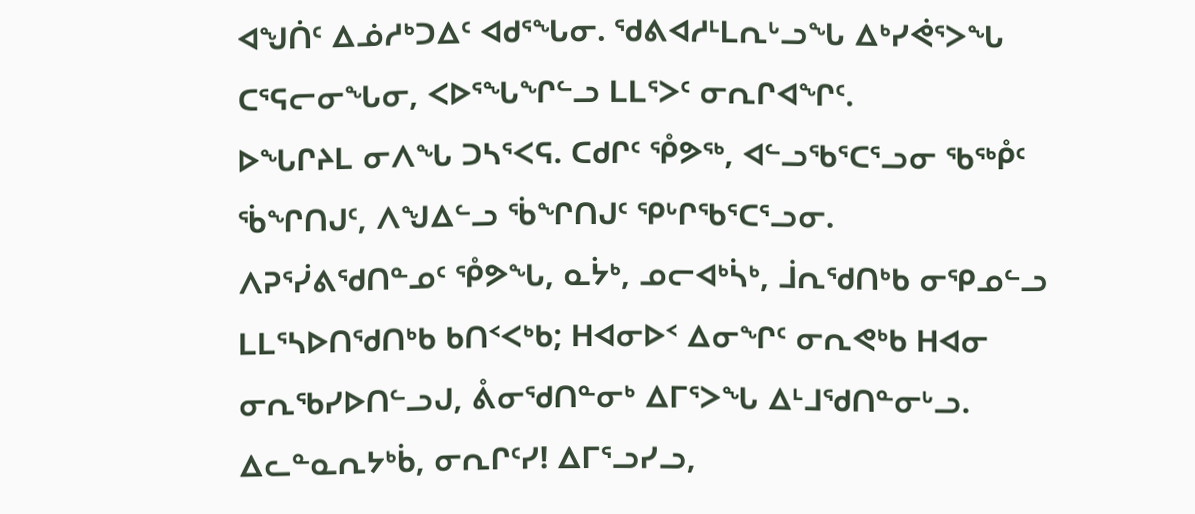ᐊᖑᑏᑦ ᐃᓅᓱᒃᑐᐃᑦ ᐊᑯᕐᖓᓂ. ᖁᕕᐊᓱᒻᒪᕆᒡᓗᖓ ᐃᒃᓯᕚᕐᐳᖓ ᑕᕐᕋᓕᓂᖓᓂ, ᐸᐅᕐᖓᖏᓪᓗ ᒪᒪᕐᐳᑦ ᓂᕆᒋᐊᖏᑦ.
ᐅᖓᒋᔨᒪ ᓂᐱᖓ ᑐᓴᕐᐸᕋ. ᑕᑯᒋᑦ ᕾᕗᖅ, ᐊᓪᓗᖃᕐᑕᕐᓗᓂ ᖃᖅᑬᑦ ᖄᖏᑎᒍᑦ, ᐱᖑᐃᓪᓗ ᖄᖏᑎᒍᑦ ᕿᒡᒋᖃᕐᑕᕐᓗᓂ.
ᐱᕈᕐᓰᕕᖁᑎᓐᓄᑦ ᕾᕗᖓ, ᓇᔮᒃ, ᓄᓕᐊᒃᓵᒃ, ᒨᕆᖁᑎᒃᑲ ᓂᕿᓄᓪᓗ ᒪᒪᕐᓴᐅᑎᖁᑎᒃᑲ ᑲᑎᑉᐸᒃᑲ; ᕼᐊᓂᐅᑉ ᐃᓂᖏᑦ ᓂᕆᕙᒃᑲ ᕼᐊᓂ ᓂᕆᖃᓯᐅᑎᓪᓗᒍ, ᕔᓂᖁᑎᓐᓂᒃ ᐃᒥᕐᐳᖓ ᐃᒻᒧᖁᑎᓐᓂᒡᓗ. ᐃᓚᓐᓇᕆᔭᒃᑳ, ᓂᕆᒋᑦᓯ! ᐃᒥᕐᓗᓯᓗ,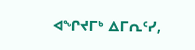ᐊᖏᔪᒥᒃ ᐃᒥᕆᑦᓯ,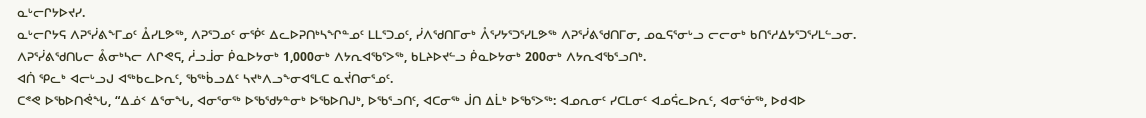ᓇᒡᓕᒋᔭᐅᔪᓯ.
ᓇᒡᓕᒋᔭᕋ ᐱᕈᕐᓰᕕᖕᒥᓄᑦ ᐂᓯᒪᕗᖅ, ᐱᕈᕐᑐᓄᑦ ᓂᖀᑦ ᐃᓚᐅᕈᑎᒃᓴᖏᓐᓄᑦ ᒪᒪᕐᑐᓄᑦ, ᓰᐱᖁᑎᒥᓂᒃ ᐰᕐᓯᔭᕐᑐᕐᓯᒪᕗᖅ ᐱᕈᕐᓰᕕᖁᑎᒥᓂ, ᓄᓇᕋᕐᓂᒡᓗ ᓕᓕᓂᒃ ᑲᑎᕐᓱᐃᔭᕐᑐᕐᓯᒪᓪᓗᓂ.
ᐱᕈᕐᓰᕕᖁᑎᒐᓕ ᕔᓂᒃᓴᓕ ᐱᒋᕙᕋ, ᓲᓗᒨᓂ ᑮᓇᐅᔭᓂᒃ 1,000ᓂᒃ ᐱᔭᕆᐊᖃᕐᐳᖅ, ᑲᒪᔨᐅᔪᓪᓗ ᑮᓇᐅᔭᓂᒃ 200ᓂᒃ ᐱᔭᕆᐊᖃᕐᓗᑎᒃ.
ᐊᑏ ᕿᓚᒃ ᐊᓕᒡᓗᒍ ᐊᖅᑲᓚᐅᕆᑦ, ᖃᖅᑳᓗᐃᑦ ᓴᔪᒃᐱᓗᖕᓂᐊᕐᒪᑕ ᓇᔫᑎᓂᕐᓄᑦ.
ᑕᕝᕙ ᐅᖃᐅᑎᕚᖓ, “ᐃᓅᑉ ᐃᕐᓂᖓ, ᐊᓂᕐᓂᖅ ᐅᖃᖁᔭᓐᓂᒃ ᐅᖃᐅᑎᒍᒃ, ᐅᖃᕐᓗᑎᑦ, ᐊᑕᓂᖅ ᒎᑎ ᐃᒫᒃ ᐅᖃᕐᐳᖅ: ᐊᓄᕆᓂᑦ ᓯᑕᒪᓂᑦ ᐊᓄᕌᓚᐅᕆᑦ, ᐊᓂᕐᓃᖅ, ᐅᑯᐊᐅ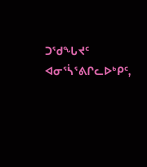ᑐᖁᖓᔪᑦ ᐊᓂᕐᓵᕐᕕᒋᓚᐅᒃᑭᑦ,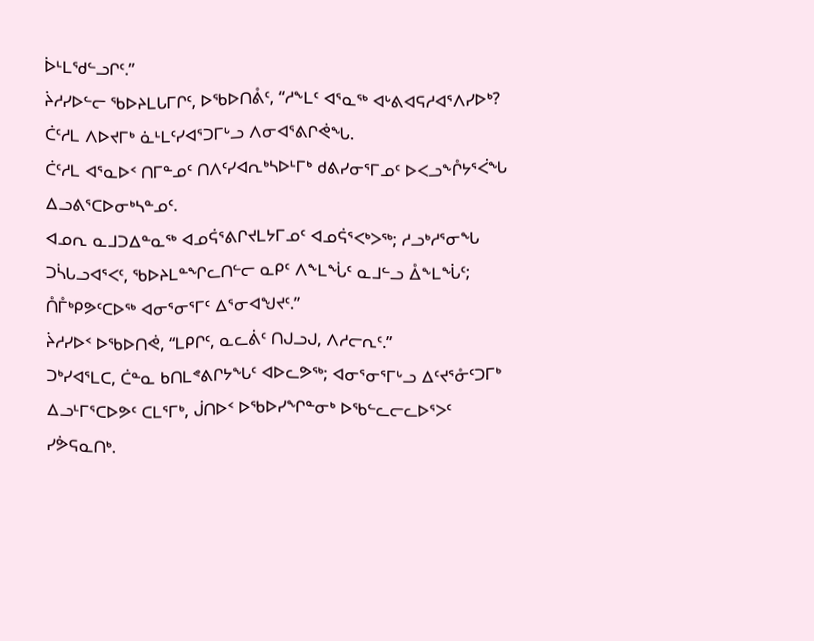ᐆᒻᒪᖁᓪᓗᒋᑦ.”
ᔩᓱᓯᐅᓪᓕ ᖃᐅᔨᒪᒐᒥᒋᑦ, ᐅᖃᐅᑎᕔᑦ, “ᓱᖕᒪᑦ ᐊᕐᓇᖅ ᐊᒡᕕᐊᕋᓱᐊᕐᐱᓯᐅᒃ? ᑖᑦᓱᒪ ᐱᐅᔪᒥᒃ ᓈᒻᒪᑦᓯᐊᕐᑐᒥᒡᓗ ᐱᓂᐊᕐᕕᒋᕚᖓ.
ᑖᑦᓱᒪ ᐊᕐᓇᐅᑉ ᑎᒥᓐᓄᑦ ᑎᐱᑦᓯᐊᕆᒃᓴᐅᒻᒥᒃ ᑯᕕᓯᓂᕐᒥᓄᑦ ᐅᐸᓗᖕᒊᔭᕐᐹᖓ ᐃᓗᕕᕐᑕᐅᓂᒃᓴᓐᓄᑦ.
ᐊᓄᕆ ᓇᒧᑐᐃᓐᓇᖅ ᐊᓄᕌᕐᕕᒋᔪᒪᔭᒥᓄᑦ ᐊᓄᕌᕐᐸᒃᐳᖅ; ᓱᓗᒃᓱᕐᓂᖓ ᑐᓵᒐᓗᐊᕐᐸᑦ, ᖃᐅᔨᒪᓐᖏᓚᑎᓪᓕ ᓇᑭᑦ ᐱᖕᒪᖔᑦ ᓇᒧᓪᓗ ᐂᖕᒪᖔᑦ; ᑍᒤᒃᑭᕗᑦᑕᐅᖅ ᐊᓂᕐᓂᕐᒥᑦ ᐃᕐᓂᐊᖑᔪᑦ.”
ᔩᓱᓯᐅᑉ ᐅᖃᐅᑎᕚ, “ᒪᑭᒋᑦ, ᓇᓚᕖᑦ ᑎᒍᓗᒍ, ᐱᓱᓕᕆᑦ.”
ᑐᒃᓯᐊᕐᒪᑕ, ᑖᓐᓇ ᑲᑎᒪᕝᕕᒋᔭᖓᑦ ᐊᐅᓚᕗᖅ; ᐊᓂᕐᓂᕐᒥᒡᓗ ᐃᑦᔪᕐᓁᑦᑐᒥᒃ ᐃᓗᒻᒥᕐᑕᐅᕗᑦ ᑕᒪᕐᒥᒃ, ᒎᑎᐅᑉ ᐅᖃᐅᓯᖏᓐᓂᒃ ᐅᖃᓪᓚᓕᓚᐅᕐᐳᑦ ᓯᕘᕋᓇᑎᒃ.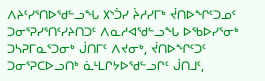ᐱᔨᑦᓯᕐᑎᐅᖁᓪᓗᖓ ᙭ᔅᑑᓯ ᔩᓱᓯᒥᒃ ᔫᑎᐅᖏᑦᑐᓄᑦ ᑐᓂᕐᕈᓯᕐᑎᑦᓯᔨᑎᑐᑦ ᐱᓇᓱᐊᖁᓪᓗᖓ ᐅᖃᐅᓯᕐᓂᒃ ᑐᓴᕈᒥᓇᕐᑐᓂᒃ ᒎᑎᒥᑦ ᐱᔪᓂᒃ, ᔫᑎᐅᖏᑦᑐᑦ ᑐᓂᕐᕈᑕᐅᓗᑎᒃ ᓈᒻᒪᒋᔭᐅᖁᓪᓗᒋᑦ ᒎᑎᒧᑦ,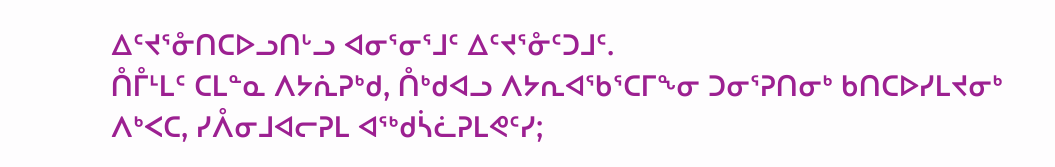ᐃᑦᔪᕐᓁᑎᑕᐅᓗᑎᒡᓗ ᐊᓂᕐᓂᕐᒧᑦ ᐃᑦᔪᕐᓁᑦᑐᒧᑦ.
ᑍᒤᒻᒪᑦ ᑕᒪᓐᓇ ᐱᔭᕇᕈᒃᑯ, ᑍᒃᑯᐊᓗ ᐱᔭᕆᐊᖃᕐᑕᒥᖕᓂ ᑐᓂᕐᕈᑎᓂᒃ ᑲᑎᑕᐅᓯᒪᔪᓂᒃ ᐱᒃᐸᑕ, ᓯᐰᓂᒧᐊᓕᕈᒪ ᐊᖅᑯᓵᓛᕈᒪᕙᑦᓯ;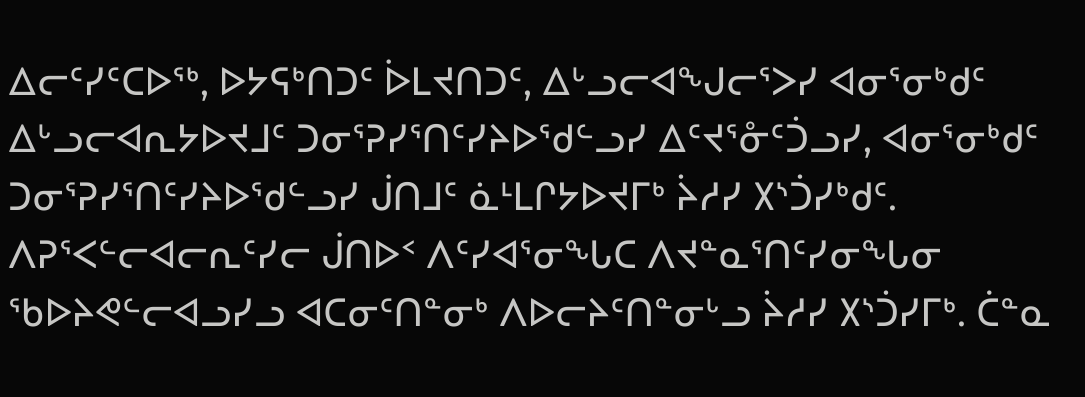ᐃᓕᑦᓯᑦᑕᐅᖅ, ᐅᔭᕋᒃᑎᑐᑦ ᐆᒪᔪᑎᑐᑦ, ᐃᒡᓗᓕᐊᖑᓕᕐᐳᓯ ᐊᓂᕐᓂᒃᑯᑦ ᐃᒡᓗᓕᐊᕆᔭᐅᔪᒧᑦ ᑐᓂᕐᕈᓯᕐᑎᑦᓯᔨᐅᖁᓪᓗᓯ ᐃᑦᔪᕐᓁᑦᑑᓗᓯ, ᐊᓂᕐᓂᒃᑯᑦ ᑐᓂᕐᕈᓯᕐᑎᑦᓯᔨᐅᖁᓪᓗᓯ ᒎᑎᒧᑦ ᓈᒻᒪᒋᔭᐅᔪᒥᒃ ᔩᓱᓯ ᙭ᔅᑑᓯᒃᑯᑦ.
ᐱᕈᕐᐸᓪᓕᐊᓕᕆᑦᓯᓕ ᒎᑎᐅᑉ ᐱᑦᓯᐊᕐᓂᖓᑕ ᐱᔪᓐᓇᕐᑎᑦᓯᓂᖓᓂ ᖃᐅᔨᕙᓪᓕᐊᓗᓯᓗ ᐊᑕᓂᑦᑎᓐᓂᒃ ᐱᐅᓕᔨᑦᑎᓐᓂᒡᓗ ᔩᓱᓯ ᙭ᔅᑑᓯᒥᒃ. ᑖᓐᓇ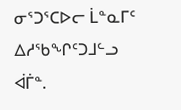ᓂᕐᑐᕐᑕᐅᓕ ᒫᓐᓇᒥᑦ ᐃᓱᖃᖏᑦᑐᒧᓪᓗ ᐋᒦᓐ.